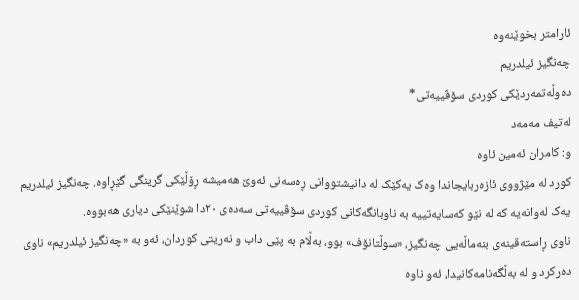ئارامتر بخوێنەوە
چەنگیز ئیلدریم
دەوڵەتمەردێکی کوردی سۆڤییەتی*
لەتیف مەمەد
و: کامران ئەمین ئاوە
کورد لە مێژووی ئازەربایجاندا وەک یەکێک لە دانیشتووانی ڕەسەنی ئەوێ هەمیشه ڕۆڵێکی گرینگی گێڕاوە. چەنگیز ئیلدریم یەک لەوانەیە کە لە نێو کەسایەتییه به ناوبانگەکانی کوردی سۆڤییەتی سەدەی ٢٠دا شوێنێکی دیاری هەبووە.
ناوی ڕاستەقینەی بنەماڵەیی چەنگیز، «سوڵتانۆف» بوو، بەڵام به پێی داب و نەریتی کوردان، ئەو بە «چەنگیز ئیلدریم» ناوی دەرکرد و له بەڵگەنامەکانیدا، ئەو ناوە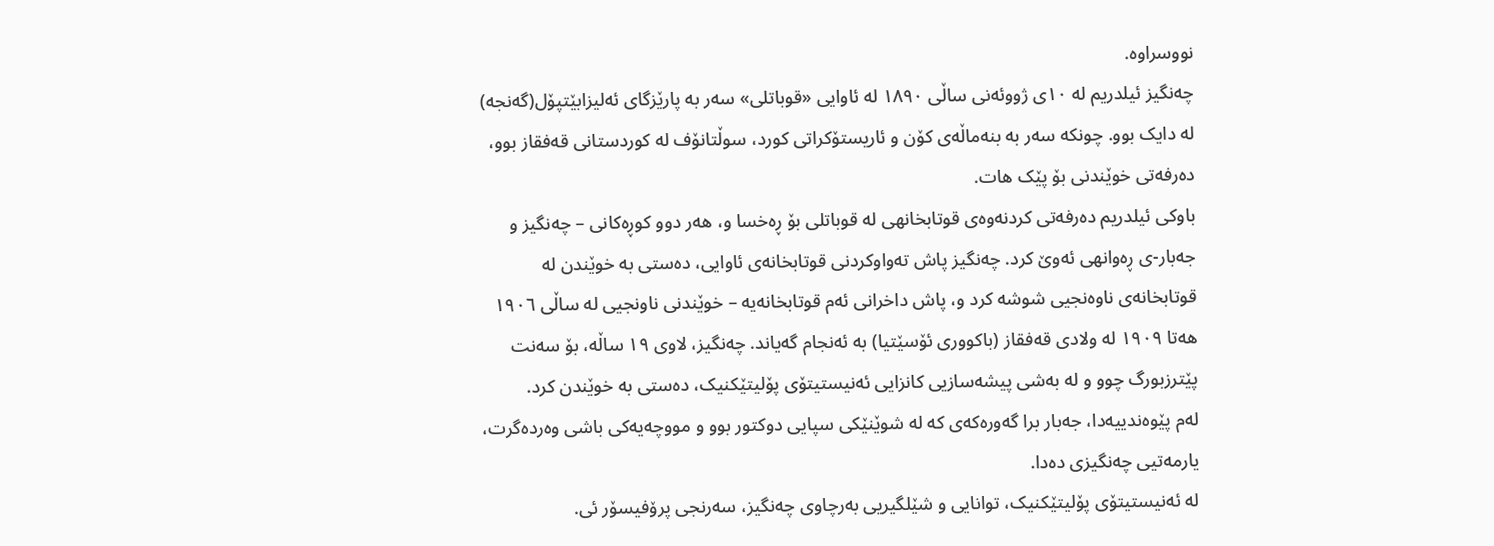نووسراوە.
چەنگیز ئیلدریم لە ١٠ی ژووئەنی ساڵی ١٨٩٠ لە ئاوایی «قوباتلی» سەر به پارێزگای ئەلیزابێتپۆل(گەنجه) لە دایک بوو. چونکە سەر بە بنەماڵەی کۆن و ئاریستۆکراتی کورد، سوڵتانۆف لە کوردستانی قەفقاز بوو، دەرفەتی خوێندنی بۆ پێک هات.
باوکی ئیلدریم دەرفەتی کردنەوەی قوتابخانهی لە قوباتلی بۆ ڕەخسا و، هەر دوو کوڕەکانی – چەنگیز و جەبار-ی ڕەوانهی ئەوێ کرد. چەنگیز پاش تەواوکردنی قوتابخانەی ئاوایی، دەستی به خوێندن لە قوتابخانەی ناوەنجیی شوشه کرد و، پاش داخرانی ئەم قوتابخانەیە – خوێندنی ناونجیی لە ساڵی ١٩٠٦ هەتا ١٩٠٩ لە ولادی قەفقاز (باکووری ئۆسێتیا) به ئەنجام گەیاند. چەنگیز، لاوی ١٩ ساڵه، بۆ سەنت پێترزبورگ چوو و لە بەشی پیشەسازیی کانزایی ئەنیستیتۆی پۆلیتێکنیک، دەستی به خوێندن کرد.
لەم پێوەندییەدا، جەبار برا گەورەکەی که لە شوێنێکی سپایی دوکتور بوو و مووچەیەکی باشی وەردەگرت، یارمەتیی چەنگیزی دەدا.
له ئەنیستیتۆی پۆلیتێکنیک، توانایی و شێلگیریی بەرچاوی چەنگیز، سەرنجی پرۆفیسۆر ئی.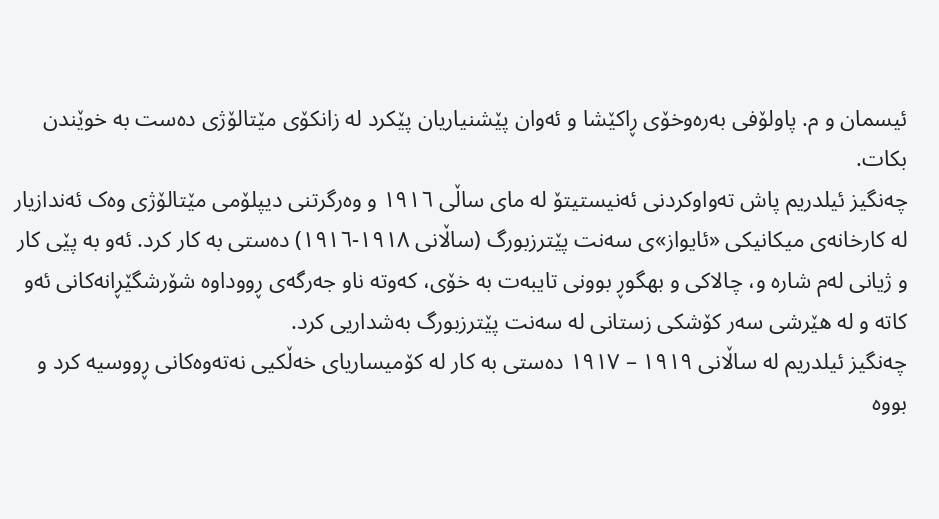ئیسمان و م. پاولۆفی بەرەوخۆی ڕاکێشا و ئەوان پێشنیاریان پێکرد له زانکۆی مێتالۆژی دەست به خوێندن بکات.
چەنگیز ئیلدریم پاش تەواوکردنی ئەنیستیتۆ لە مای ساڵی ١٩١٦ و وەرگرتنی دیپلۆمی مێتالۆژی وەک ئەندازیار لە کارخانەی میکانیکی «ئایواز»ی سەنت پێترزبورگ (ساڵانی ١٩١٨-١٩١٦) دەستی به کار کرد. ئەو به پێی کار و ژیانی لەم شارە و، چالاکی و بهگوڕ بوونی تایبەت به خۆی، کەوته ناو جەرگەی ڕووداوە شۆرشگێڕانەکانی ئەو کاته و له هێرشی سەر کۆشکی زستانی لە سەنت پێترزبورگ بەشداریی کرد.
چەنگیز ئیلدریم لە ساڵانی ١٩١٩ – ١٩١٧ دەستی به کار له کۆمیساریای خەڵکیی نەتەوەکانی ڕووسیه کرد و بووە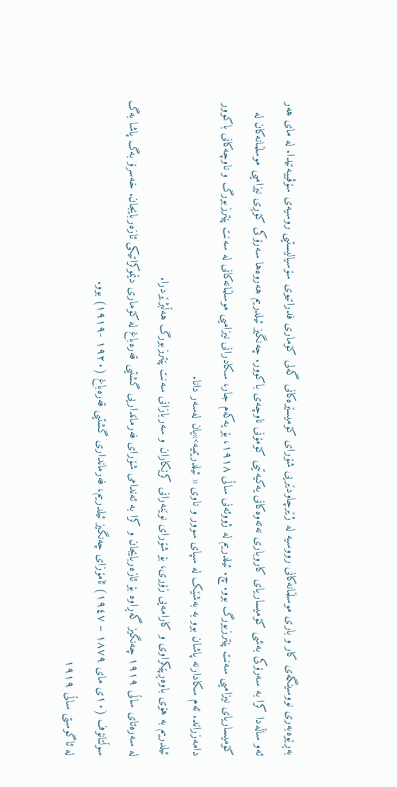بەڕێوەبەری نووسینگەی کار و باری موسڵمانەکانی رووسیه لە ژێرچاودێریی شۆرای کۆمیسێرەکانی گەلی کۆماری فدراتیوی سۆسیالیستیی روسیەی سۆڤییەتیدا. لە مای هەر ئەو ساڵەدا کرا به سەرۆکی بەشی کۆمیساریای کاروباری نەتەوەکانی یەکیەتیی کۆمۆنی ناوچەی باکوور. چەنگیز ئیلدریم هەروەها سەرۆکی کۆڕی نیزامیی موسڵمانەکان له کۆمیساریای نیزامیی سەنت پێترزبورگ بوو. چ. ئیلدریم لە ژووئەنی ساڵی ١٩١٨، بۆ یەکەم جار، سکادرانی نیزامیی موسڵمانەکانی له سەنت پێترزبورگ و ناوچەکانی باکوور دامەزراند. ئەم سکادارنه پاشان بوو به بەشێک له سپای سوور و ناوی « ئیلدریمیە›»یان لەسەر دانا.
ئیلدریم به هۆی باوەڕپێکراوی و کارامەیی زۆری، بۆ شۆرای نوێنەرانی کرێکاران و سەربازانی سەنت پێترزبورگ هەڵبژێردرا.
لە سەرەتای ساڵی ١٩١٩ چەنگیز گەڕاوە بۆ ئازەربایجان و کرا به ئەندامی شۆرای فەرمانداریی گشتیی قەرەباغ له کۆماری دێموکراتیکی ئازەربایجان. خەسرۆ بەگ پاشا بەگ سوڵتانۆف (١٠ی مای ١٨٧٩ – ١٩٤٧) ئامۆزای چەنگیز ئیلدریم، فەرمانداری گشتیی قەرەباغ (١٩٢٠ -١٩١٩) بوو.
لە ئاگوستی ساڵی ١٩١٩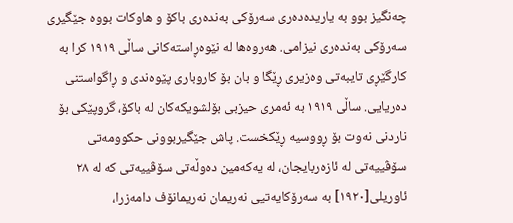چەنگیز بوو به یاریدەدەری سەرۆکی بەندەری باکۆ و هاوکات بووە جێگیری سەرۆکی بەندەری نیزامی. هەروەها لە نێوەڕاستەکانی ساڵی ١٩١٩ کرا به کارگێڕی تایبەتی وەزیری ڕێگا و بان بۆ کاروباری پێوەندی و ڕاگواستنی دەریایی. ساڵی ١٩١٩ به ئەمری حیزبی بۆلشویکەکان لە باکۆ، گروپێکی بۆ ناردنی نەوت بۆ ڕووسیه ڕێکخست. پاش جێگیربوونی حکوومەتی سۆڤییەتی لە ئازەربایجان، لە یەکەمین دەوڵەتی سۆڤییەتی کە لە ٢٨ ئاوریلی[١٩٢٠] به سەرۆکایەتیی نەریمان نەریمانۆف دامەزرا،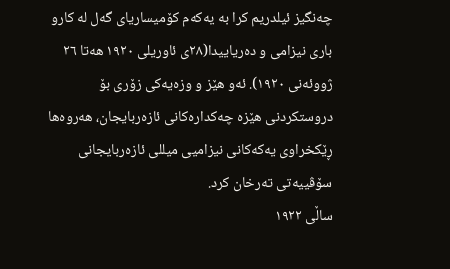چەنگیز ئیلدریم کرا به یەکەم کۆمیساریای گەل له کارو باری نیزامی و دەریاییدا(٢٨ی ئاوریلی ١٩٢٠ هەتا ٢٦ ژووئەنی ١٩٢٠). ئەو هێز و وزەیەکی زۆری بۆ دروستکردنی هێزە چەکدارەکانی ئازەربایجان، هەروەها ڕێکخراوی یەکەکانی نیزامیی میللی ئازەربایجانی سۆڤییەتی تەرخان کرد.
ساڵی ١٩٢٢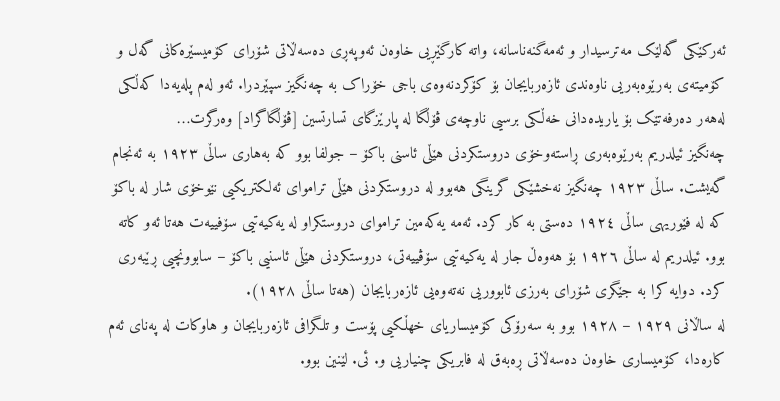ئەرکێکی گەلێک مەترسیدار و ئەمەگنەناسانە، واته کارگێڕیی خاوەن ئەوپەڕی دەسەڵاتی شۆرای کۆمیسێرەکانی گەل و کۆمیتەی بەرێوەبەریی ناوەندی ئازەربایجان بۆ کۆکردنەوەی باجی خۆراک به چەنگیز سپێردرا. ئەو لەم پلەیەدا کەڵکی لەهەر دەرفەتێک بۆ یاریدەدانی خەڵکی برسیی ناوچەی ڤۆڵگا له پارێزگای تسارتسین [ڤۆڵگاگراد] وەرگرت…
چەنگیز ئیلدریم بەرێوەبەری ڕاستەوخۆی دروستکردنی هێڵی ئاسنی باکۆ – جولفا بوو که بەهاری ساڵی ١٩٢٣ به ئەنجام گەیشت. ساڵی ١٩٢٣ چەنگیز نەخشێکی گرینگی هەبوو له دروستکردنی هێڵی تراموای ئەلکتریکیی نێوخۆی شار له باکۆ که لە فێوریهی ساڵی ١٩٢٤ دەستی بە کار کرد. ئەمە یەکەمین تراموای دروستکراو لە یەکیەتیی سۆفییەت هەتا ئەو کاته بوو. ئیلدریم لە ساڵی ١٩٢٦ بۆ هەوەڵ جار لە یەکیەتیی سۆڤییەتی، دروستکردنی هێڵی ئاسنیی باکۆ – سابوونچیی ڕێبەری کرد. دوایە کرا به جێگری شۆرای بەرزی ئابووریی نەتەوەیی ئازەربایجان (هەتا ساڵی ١٩٢٨).
لە ساڵانی ١٩٢٩ – ١٩٢٨ بوو به سەرۆکی کۆمیساریای خهڵکیی پۆست و تلگرافی ئازەربایجان و هاوکات لە پەنای ئەم کارەدا، کۆمیساری خاوەن دەسەڵاتی ڕەبەق له فابریکی چنیاریی و. ئی. لێنین بوو.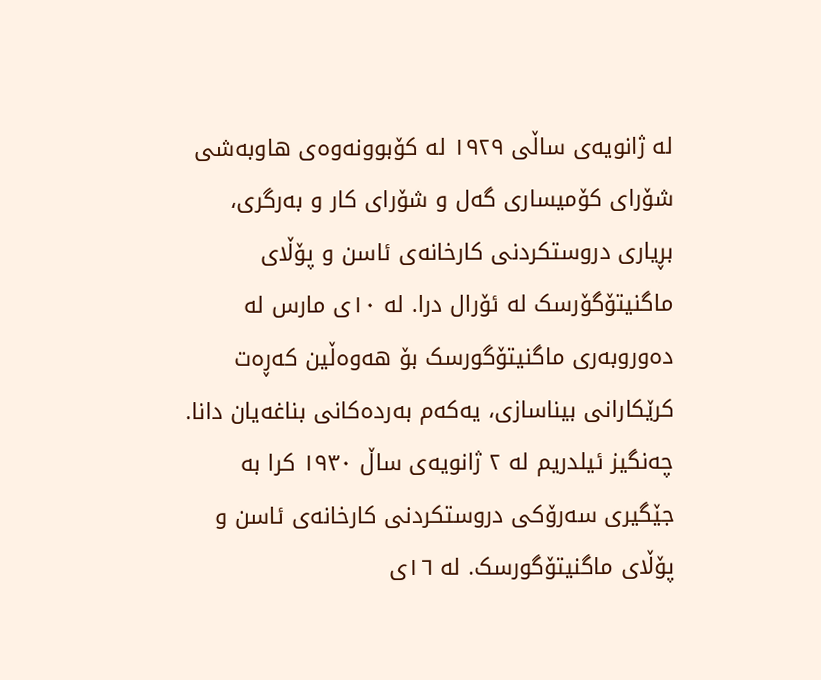لە ژانویەی ساڵی ١٩٢٩ له کۆبوونەوەی هاوبەشی شۆرای کۆمیساری گەل و شۆرای کار و بەرگری، بڕیاری دروستکردنی کارخانەی ئاسن و پۆڵای ماگنیتۆگۆرسک له ئۆرال درا. له ١٠ی مارس له دەوروبەری ماگنیتۆگورسک بۆ هەوەڵین کەڕەت کرێکارانی بیناسازی، یەکەم بەردەکانی بناغەیان دانا. چەنگیز ئیلدریم له ٢ ژانویەی ساڵ ١٩٣٠ کرا به جێگیری سەرۆکی دروستکردنی کارخانەی ئاسن و پۆڵای ماگنیتۆگورسک. لە ١٦ی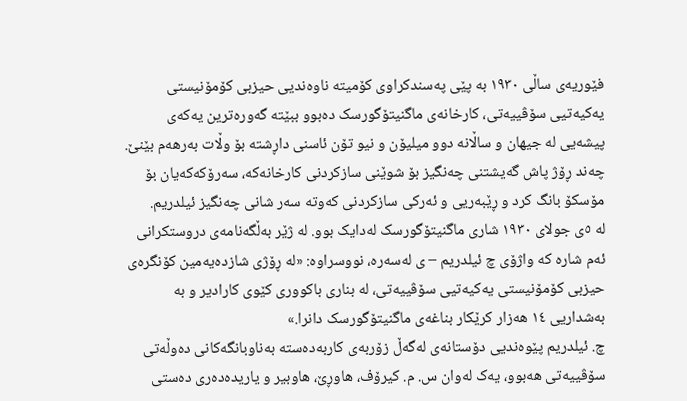فێوریەی ساڵی ١٩٣٠ به پێی پەسندکراوی کۆمیتە ناوەندیی حیزبی کۆمۆنیستی یەکیەتیی سۆڤییەتی، کارخانەی ماگنیتۆگورسک دەبوو ببێته گەورەترین یەکەی پیشەیی لە جیهان و ساڵانه دوو میلیۆن و نیو تۆن ئاسنی داڕشته بۆ وڵات بەرهەم بێنێ. چەند ڕۆژ پاش گەیشتنی چەنگیز بۆ شوێنی سازکردنی کارخانەکە، سەرۆکەکەیان بۆ مۆسکۆ بانگ کرد و ڕێبەریی و ئەرکی سازکردنی کەوته سەر شانی چەنگیز ئیلدریم.
لە ٥ی جولای ١٩٣٠ شاری ماگنیتۆگورسک لەدایک بوو. لە ژێر بەڵگەنامەی دروستکرانی ئەم شارە که واژۆی چ ئیلدریم – ی لەسەرە، نووسراوە: «لە ڕۆژی شازدەیەمین کۆنگرەی حیزبی کۆمۆنیستی یەکیەتیی سۆڤییەتی، لە بناری باکووری کێوی کارادیر و به بەشداریی ١٤ هەزار کرێکار بناغەی ماگنیتۆگورسک دانرا.»
چ. ئیلدریم پێوەندیی دۆستانەی لەگەڵ زۆربەی کاربەدەسته بەناوبانگەکانی دەوڵەتی سۆڤییەتی هەبوو، یەک لەوان س. م. کیرۆف، هاوڕێ، هاوبیر و یاریدەدەری دەستی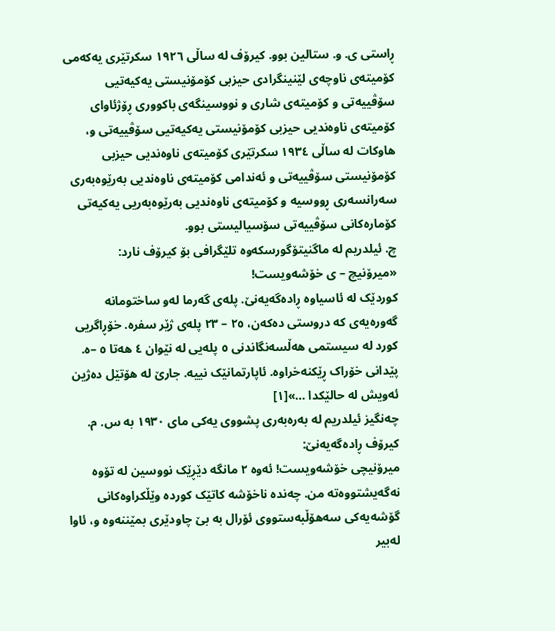ڕاستی ی. و. ستالین بوو. کیرۆف لە ساڵی ١٩٢٦ سکرتێری یەکەمی کۆمیتەی ناوچەی لێنینگرادی حیزبی کۆمۆنیستی یەکیەتیی سۆڤییەتی و کۆمیتەی شاری و نووسینگەی باکووری ڕۆژئاوای کۆمیتەی ناوەندیی حیزبی کۆمۆنیستی یەکیەتیی سۆڤییەتی و، هاوکات لە ساڵی ١٩٣٤ سکرتێری کۆمیتەی ناوەندیی حیزبی کۆمۆنیستی سۆڤییەتی و ئەندامی کۆمیتەی ناوەندیی بەرێوەبەری سەرانسەری ڕووسیه و کۆمیتەی ناوەندیی بەرێوەبەریی یەکیەتی کۆمارەکانی سۆڤییەتی سۆسیالیستی بوو.
چ. ئیلدریم لە ماگنیتۆگورسکەوە تلێگرافی بۆ کیرۆف نارد:
«میرۆنیچ – ی خۆشەویست!
کوردێک لە ئاسیاوە ڕادەگەیەنێ. پلەی گەرما لەو ساختومانە گەورەیەی کە دروستی دەکەن، ٢٥ – ٢٣ پلەی ژێر سفرە. خۆڕاگریی کورد لە سیستمی هەڵسەنگاندنی ٥ پلەیی لە نێوان ٤ هەتا ٥ –ە. پێدانی خۆراک ڕێکنەخراوە. ئاپارتمانێک نییه. جارێ له هۆتێل دەژین ئەویش لە حالێکدا …»[١]
چەنگیز ئیلدریم لە بەرەبەری پشووی یەکی مای ١٩٣٠ به س. م. کیرۆف ڕادەگەیەنێ:
میرۆنیچی خۆشەویست! ئەوە ٢ مانگە دێڕێک نووسین لە تۆوە نەگەیشتووەته من. چەندە ناخۆشه کاتێک کوردە وێڵکراوەکانی گۆشەیەکی سەهۆڵبەستووی ئۆرال به بێ چاودێری بمێننەوە و، ئاوا لەبیر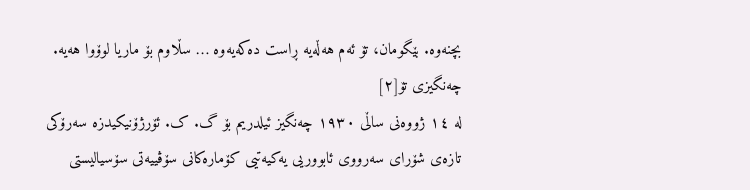بچنەوە. بێگومان، تۆ ئەم هەڵەیە ڕاست دەکەیەوە … سڵاوم بۆ ماریا لوۆوا هەیە. چەنگیزی تۆ[٢]
لە ١٤ ژووەنی ساڵی ١٩٣٠ چەنگیز ئیلدریم بۆ گ. ک. ئۆرژۆنیکیدزە سەرۆکی تازەی شۆرای سەرووی ئابووریی یەکیەتیی کۆمارەکانی سۆڤییەتی سۆسیالیستی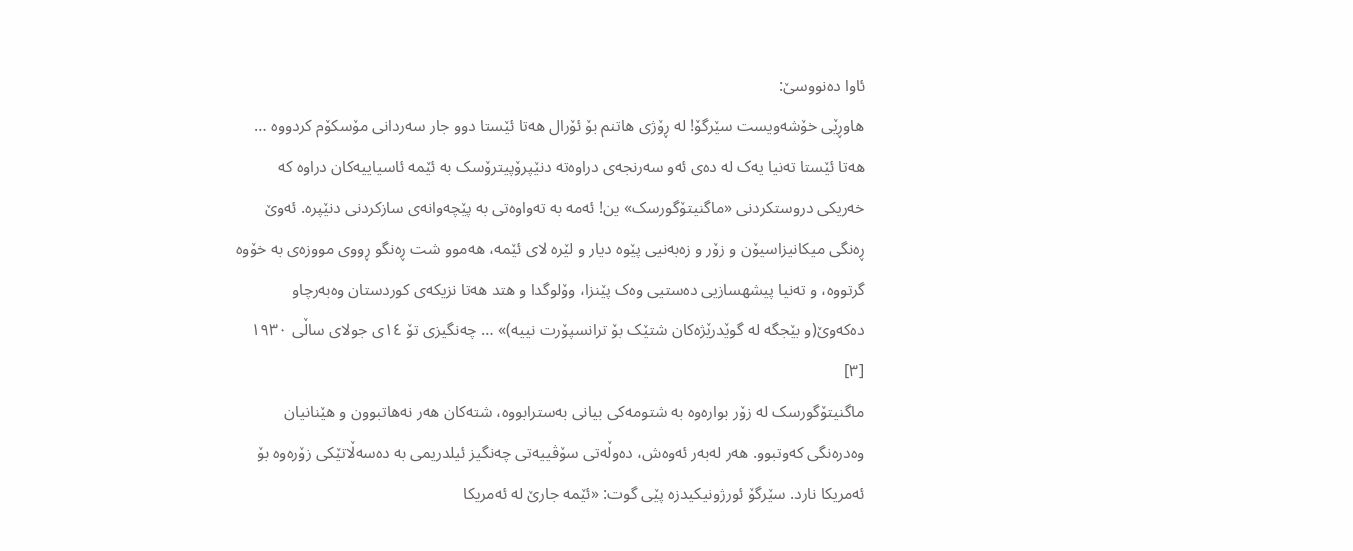ئاوا دەنووسێ:
هاوڕێی خۆشەویست سێرگۆ! لە ڕۆژی هاتنم بۆ ئۆرال هەتا ئێستا دوو جار سەردانی مۆسکۆم کردووە …
هەتا ئێستا تەنیا یەک لە دەی ئەو سەرنجەی دراوەتە دنێپرۆپیترۆسک به ئێمە ئاسیاییەکان دراوە کە خەریکی دروستکردنی «ماگنیتۆگورسک» ین! ئەمە بە تەواوەتی به پێچەوانەی سازکردنی دنێپرە. ئەوێ ڕەنگی میکانیزاسیۆن و زۆر و زەبەنیی پێوە دیار و لێرە لای ئێمە، هەموو شت ڕەنگو ڕووی مووزەی به خۆوە گرتووە، و تەنیا پیشهسازیی دەستیی وەک پێنزا، وۆلوگدا و هتد هەتا نزیکەی کوردستان وەبەرچاو دەکەوێ(و بێجگە لە گوێدرێژەکان شتێک بۆ ترانسپۆرت نییه)» … چەنگیزی تۆ ١٤ی جولای ساڵی ١٩٣٠ [٣]
ماگنیتۆگورسک لە زۆر بوارەوە به شتومەکی بیانی بەسترابووە، شتەکان هەر نەهاتبوون و هێنانیان وەدرەنگی کەوتبوو. هەر لەبەر ئەوەش، دەوڵەتی سۆڤییەتی چەنگیز ئیلدریمی به دەسەڵاتێکی زۆرەوە بۆ ئەمریکا نارد. سێرگۆ ئورژونیکیدزە پێی گوت: «ئێمە جارێ لە ئەمریکا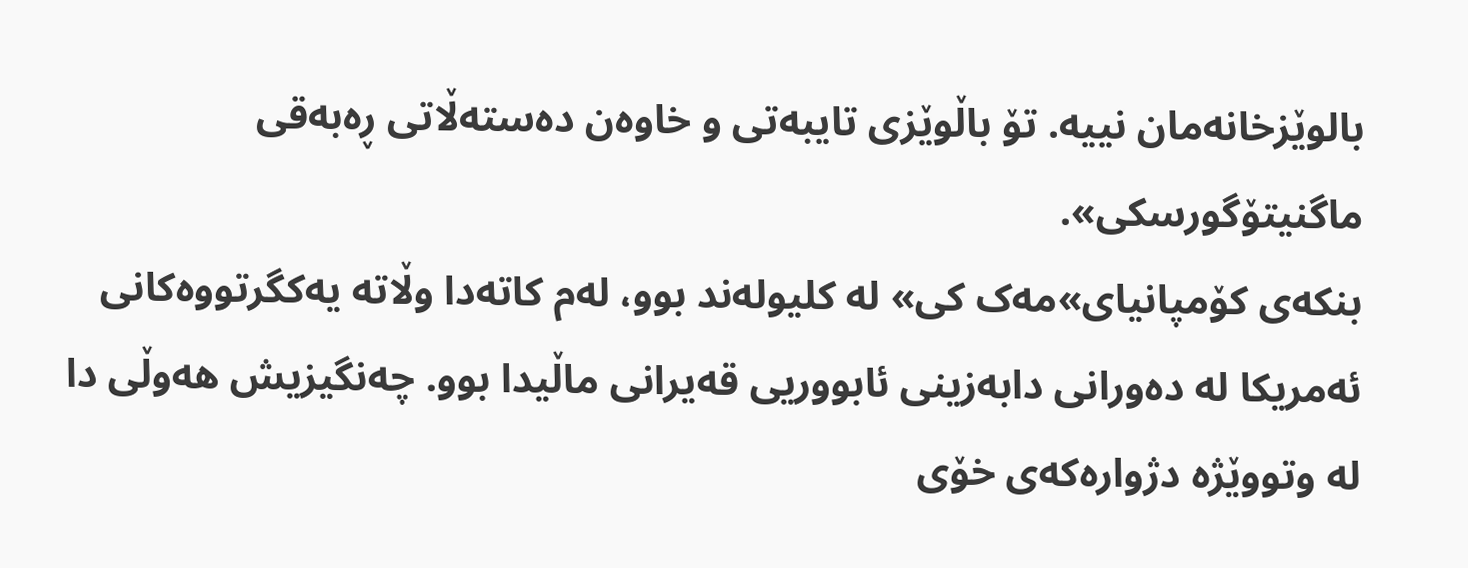بالوێزخانەمان نییه. تۆ باڵوێزی تایبەتی و خاوەن دەستەڵاتی ڕەبەقی ماگنیتۆگورسکی».
بنکەی کۆمپانیای»مەک کی» له کلیولەند بوو، لەم کاتەدا وڵاتە یەکگرتووەکانی ئەمریکا لە دەورانی دابەزینی ئابووریی قەیرانی ماڵیدا بوو. چەنگیزیش هەوڵی دا لە وتووێژە دژوارەکەی خۆی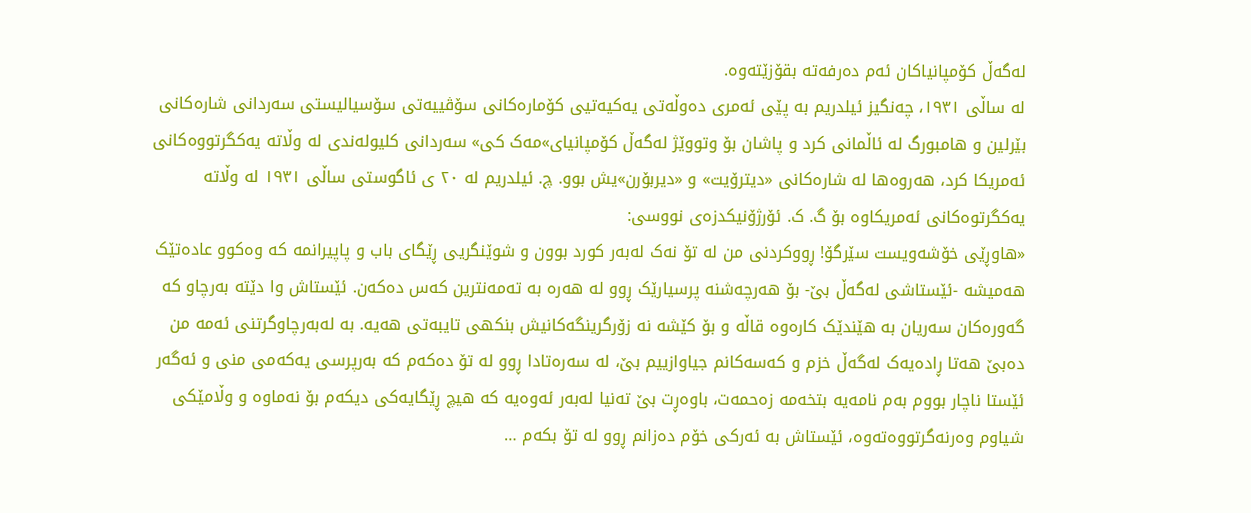لەگەڵ کۆمپانیاکان ئەم دەرفەتە بقۆزێتەوە.
لە ساڵی ١٩٣١، چەنگیز ئیلدریم به پێی ئەمری دەوڵەتی یەکیەتیی کۆمارەکانی سۆڤییەتی سۆسیالیستی سەردانی شارەکانی بێرلین و هامبورگ لە ئاڵمانی کرد و پاشان بۆ وتووێژ لەگەڵ کۆمپانیای»مەک کی» سەردانی کلیولەندی له وڵاتە یەکگرتووەکانی ئەمریکا کرد، هەروەها له شارەکانی «دیترۆیت» و «دیربۆرن»یش بوو. چ. ئیلدریم لە ٢٠ ی ئاگوستی ساڵی ١٩٣١ لە وڵاتە یەکگرتوەکانی ئەمریکاوە بۆ گ. ک. ئۆرژۆنیکدزەی نووسی:
«هاوڕێی خۆشەویست سێرگۆ! ڕووکردنی من لە تۆ نەک لەبەر کورد بوون و شوێنگریی ڕێگای باب و پاپیرانمە کە وەکوو عادەتێک هەمیشە -ئێستاشی لەگەڵ بێ- بۆ هەرچەشنه پرسیارێک ڕوو لە هەرە بە تەمەنترین کەس دەکەن. ئێستاش وا دێته بەرچاو کە گەورەکان سەریان به هێندێک کارەوە قاڵه و بۆ کێشه نە زۆرگرینگەکانیش بنکهی تایبەتی هەیه. بە لەبەرچاوگرتنی ئەمە من دەبێ هەتا ڕادەیەک لەگەڵ خزم و کەسەکانم جیاوازییم بێ، لە سەرەتادا ڕوو لە تۆ دەکەم که بەرپرسی یەکەمی منی و ئەگەر ئێستا ناچار بووم بەم نامەیە بتخەمە زەحمەت، باوەڕت بێ تەنیا لەبەر ئەوەیه کە هیچ ڕێگایەکی دیکەم بۆ نەماوە و وڵامێکی شیاوم وەرنەگرتووەتەوە، ئێستاش به ئەرکی خۆم دەزانم ڕوو لە تۆ بکەم …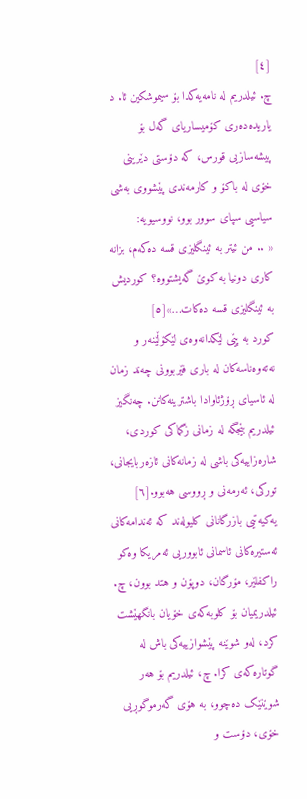[٤]
چ. ئیلدریم لە نامەیەکدا بۆ سیموشکین ئا. د یاریدەدەری کۆمیساریای گەل بۆ پیشەسازیی قورس، کە دۆستی دێرینی خۆی لە باکۆ و کارمەندی پێشووی بەشی سیاسیی سپای سوور بوو، نووسیویە:
« .. من ئیتر به ئینگلیزی قسە دەکەم، بزانه کاری دونیا به کوێ گەیشتووە؟ کوردیش به ئینگلیزی قسە دەکات…»[٥]
کورد به پێی لێکدانەوەی لێکۆڵێنەر و نەتەوەناسەکان لە باری فێربوونی چەند زمان له ئاسیای ڕۆژئاوادا باشترینەکانن. چەنگیز ئیلدریم بێجگە لە زمانی زگماکی کوردی، شارەزاییەکی باشی له زمانەکانی ئازەربایجانی، تورکی، ئەرمەنی و ڕووسی هەبوو.[٦]
یەکیەتیی بازرگانانی کلیولەند کە ئەندامەکانی ئەستیرەکانی ئاسمانی ئابووریی ئەمریکا وەکو راکفلێر، مۆرگان، دوپۆن و هتد بوون، چ. ئیلدریمیان بۆ کلوبەکەی خۆیان بانگهێشت کرد، لەو شوێنە پێشوازییەکی باش له گوتارەکەی کرا. چ، ئیلدریم بۆ هەر شوێنێک دەچوو، به هۆی گەرموگوڕیی خۆی، دۆست و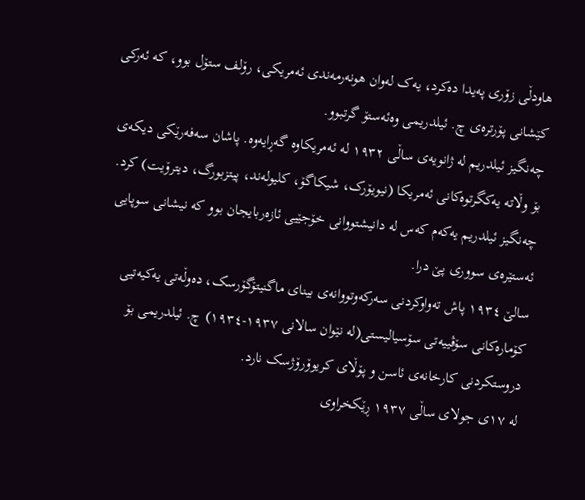هاودڵی زۆری پەیدا دەکرد، یەک لەوان هونەرمەندی ئەمریکی، رۆلف ستۆل بوو، که ئەرکی کێشانی پۆرترەی چ. ئیلدریمی وەئەستۆ گرتبوو.
چەنگیز ئیلدریم لە ژانویەی ساڵی ١٩٣٢ لە ئەمریکاوە گەڕایەوە. پاشان سەفەرێکی دیکەی بۆ وڵاتە یەکگرتوەکانی ئەمریکا (نیویۆرک، شیکاگۆ، کلیولەند، پیتزبورگ، دیترۆیت) کرد.
چەنگیز ئیلدریم یەکەم کەس لە دانیشتووانی خۆجێیی ئازەربایجان بوو که نیشانی سوپایی ئەستێرەی سووری پێ درا.
سالێ ١٩٣٤ پاش تەواوکردنی سەرکەوتووانەی بینای ماگنیتۆگۆرسک، دەوڵەتی یەکیەتیی کۆمارەکانی سۆڤییەتی سۆسیالیستی(لە نێوان سالانی ١٩٣٧-١٩٣٤) چ. ئیلدریمی بۆ دروستکردنی کارخانەی ئاسن و پۆڵای کریوۆرۆژسک نارد.
له ١٧ی جولای ساڵی ١٩٣٧ ڕێکخراوی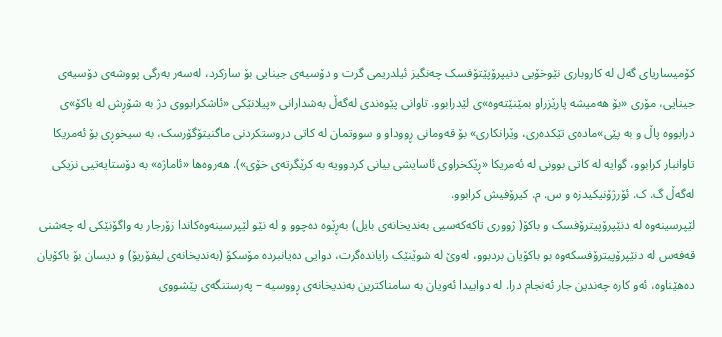کۆمیساریای گەل لە کاروباری نێوخۆیی دنیپرۆپێتۆفسک چەنگیز ئیلدریمی گرت و دۆسیەی جینایی بۆ سازکرد، لەسەر بەرگی پووشەی دۆسیەی جینایی، مۆری «بۆ هەمیشە پارێزراو بمێنێتەوە»ی لێدرابوو. تاوانی پێوەندی لەگەڵ بەشدارانی «پیلانێکی «ئاشکرابووی دژ به شۆڕش لە باکۆ»ی درابووە پاڵ و به پێی»مادەی تێکدەری، وێرانکاری» بۆ قەومانی ڕووداو و سووتمان لە کاتی دروستکردنی ماگنیتۆگۆرسک، بە سیخوڕی بۆ ئەمریکا تاوانبار کرابوو، گوایە لە کاتی بوونی لە ئەمریکا «ڕێکخراوی ئاسایشی بیانی کردوویە بە کرێگرتەی خۆی»). هەروەها «ئاماژە» به دۆستایەتیی نزیکی لەگەڵ گ. ک. ئۆرژۆنیکیدزە و س. م. کیرۆفیش کرابوو.
لێپرسینەوە لە دنێپرۆپیترۆفسک و باکۆ( ژووری تاکەکەسیی بەندیخانەی بایل) بەڕێوە دەچوو و لە نێو لێپرسینەوەکاندا زۆرجار به واگۆنێکی لە چەشنی قەفەس لە دنێپرۆپیترۆفسکەوە بو باکۆیان بردبوو، لەوێ لە شوێنێک رایاندەگرت، دوایی دەیانبردە مۆسکۆ (بەندیخانەی لیفۆریۆ) و دیسان بۆ باکۆیان دەهێناوە، ئەو کارە چەندین جار ئەنجام درا. لە دواییدا ئەویان به سامناکترین بەندیخانەی ڕووسیە – پەرستنگەی پێشووی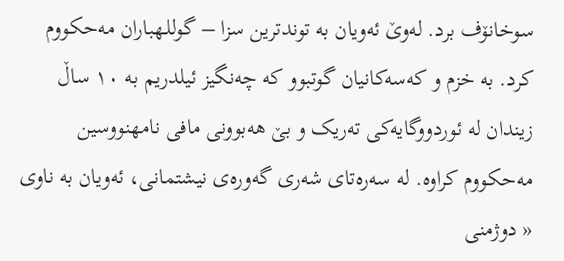سوخانۆف برد. لەوێ ئەویان به توندترین سزا – گوللـهباران مەحکووم کرد. به خزم و کەسەکانیان گوتبوو که چەنگیز ئیلدریم به ١٠ ساڵ زیندان له ئوردووگایەکی تەریک و بێ هەبوونی مافی نامهنووسین مەحکووم کراوە. لە سەرەتای شەری گەورەی نیشتمانی، ئەویان به ناوی « دوژمنی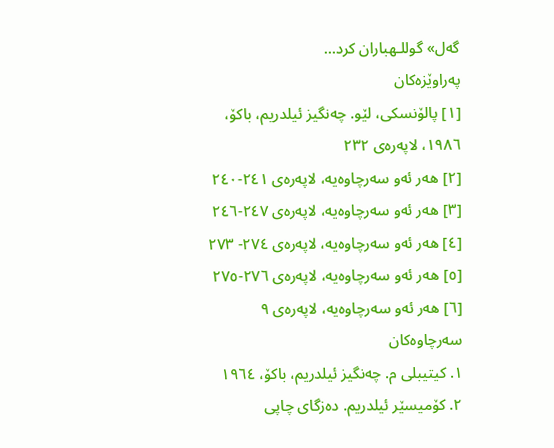گەل» گوللـهباران کرد…
پەراوێزەکان
[١] پالۆنسکی، لێو. چەنگیز ئیلدریم، باکۆ، ١٩٨٦، لاپەرەی ٢٣٢
[٢] هەر ئەو سەرچاوەیە، لاپەرەی ٢٤١-٢٤٠
[٣] هەر ئەو سەرچاوەیە، لاپەرەی ٢٤٧-٢٤٦
[٤] هەر ئەو سەرچاوەیە، لاپەرەی ٢٧٤- ٢٧٣
[٥] هەر ئەو سەرچاوەیە، لاپەرەی ٢٧٦-٢٧٥
[٦] هەر ئەو سەرچاوەیە، لاپەرەی ٩
سەرچاوەکان
١. کیتیبلی م. چەنگیز ئیلدریم، باکۆ، ١٩٦٤
٢. کۆمیسێر ئیلدریم. دەزگای چاپی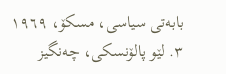بابەتی سیاسی، مسکۆ، ١٩٦٩
٣. لێو پالۆنسکی، چەنگیز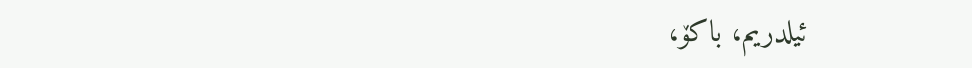ئیلدریم، باکۆ،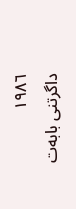١٩٨٦
داگرتنی بابەت